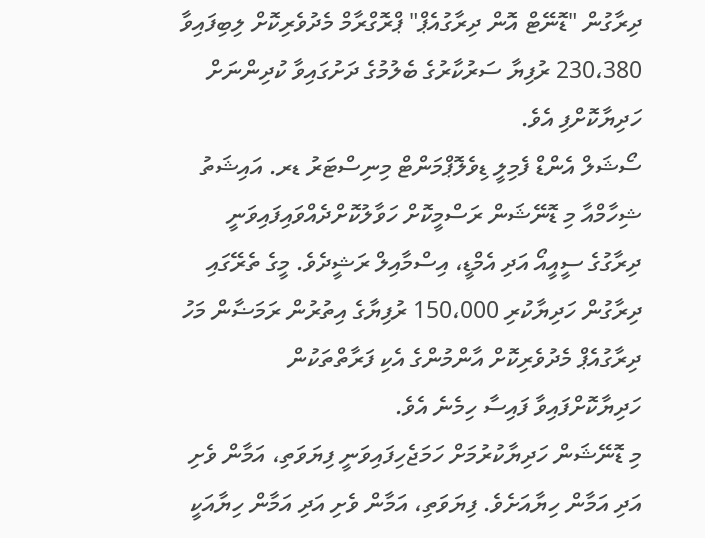ދިރާގުން "ޑޮނޭޓް އޮން ދިރާގުއެޕް" ޕްރޮގްރާމް މެދުވެރިކޮށް ލިބިފައިވާ 230،380 ރުފިޔާ ސަރުކާރުގެ ބެލުމުގެ ދަށުގައިވާ ކުދިންނަށް ހަދިޔާކޮށްފި އެވެ.
ސޯޝަލް އެންޑް ފެމިލީ ޑިވެލޮޕްމަންޓް މިނިސްޓަރު ޑރ. އައިޝަތު ޝިހާމްއާ މި ޑޮނޭޝަން ރަސްމީކޮށް ހަވާލުކޮށްދެއްވައިފައިވަނީ ދިރާގުގެ ސީއީއޯ އަދި އެމްޑީ، އިސްމާއިލް ރަޝީދެވެ. މީގެ ތެރޭގައި ދިރާގުން ހަދިޔާކުރި 150،000 ރުފިޔާގެ އިތުރުން ރަމަޟާން މަހު ދިރާގުއެޕް މެދުވެރިކޮށް އާންމުންގެ އެކި ފަރާތްތަކުން ހަދިޔާކޮށްފައިވާ ފައިސާ ހިމެނެ އެވެ.
މި ޑޮނޭޝަން ހަދިޔާކުރުމަށް ހަމަޖެހިފައިވަނީ ފިޔަވަތި، އަމާން ވެށި އަދި އަމާން ހިޔާއަށެވެ. ފިޔަވަތި، އަމާން ވެށި އަދި އަމާން ހިޔާއަކީ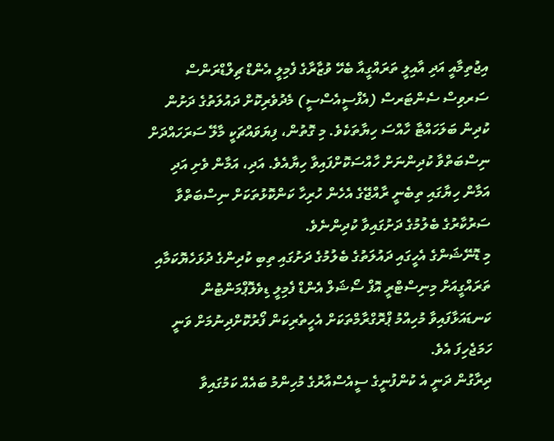އިޖުތިމާއީ އަދި އާއިލީ ތަރައްގީއާ ބެހޭ ވުޒާރާގެ ފެމިލީ އެންޑް ޗިލްޑްރަންސް ސަރވިސް ސެންޓަރސް (އެފްސީއެސްސީ) މެދުވެރިކޮށް ދައުލަތުގެ ދަށުން ކުދިން ބަލަހައްޓާ ހާއްސަ ހިޔާތަކެވެ. މި ގޮތުން، ފިޔަވައްޗަކީ މާލޭ ސަރަހައްދަށް ނިސްބަތްވާ ކުދިންނަށް ހާއްސަކޮށްފައިވާ ހިޔާއެވެ. އަދި، އަމާން ވެށި އަދި އަމާން ހިޔާގައި ތިބެނީ ރާއްޖޭގެ އެހެން ހުރިހާ ކަންކޮޅުތަކަށް ނިސްބަތްވާ ސަރުކާރުގެ ބެލުމުގެ ދަށުގައިވާ ކުދިންނެވެ.
މި ޑޮނޭޝަންގެ އެހީގައި ދައުލަތުގެ ބެލުމުގެ ދަށުގައި ތިބި ކުދިންގެ ދުޅަހެޔޮކަމާއި ތަރައްގީއަށް މިނިސްޓްރީ އޮފް ސޯޝަލް އެންޑް ފެމިލީ ޑިވެލޮޕްމަންޓުން ކަނޑައަޅާފައިވާ މުހިއްމު ޕްރޮގްރާމްތަކަށް އެހީތެރިކަން ފޯރުކޮށްދިނުމަށް ވަނީ ހަމަޖެހިފަ އެވެ.
ދިރާގުން ދަނީ އެ ކުންފުނީގެ ސީއެސްއާރުގެ މުހިންމު ބައެއް ކަމުގައިވާ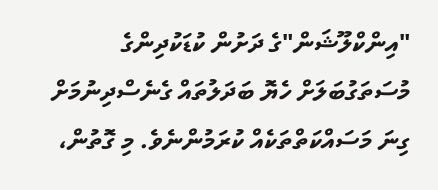"އިންކްލޫޝަން"ގެ ދަށުން ކުޑަކުދިންގެ މުސަތަގުބަލަށް ހެޔޮ ބަދަލުތައް ގެނެސްދިނުމަށް ގިނަ މަސައްކަތްތަކެއް ކުރަމުންނެވެ. މި ގޮތުން،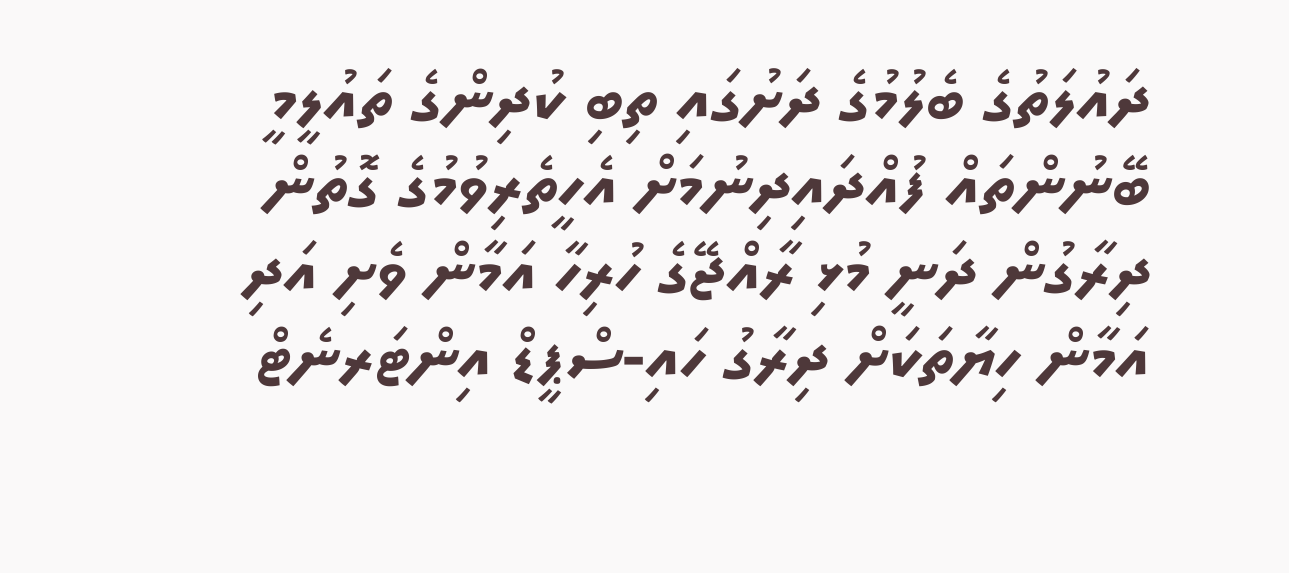ދައުލަތުގެ ބެލުމުގެ ދަށުގައި ތިބި ކުދިންގެ ތައުލީމީ ބޭނުންތައް ފުއްދައިދިނުމަށް އެހީތެރިވުމުގެ ގޮތުން ދިރާގުން ދަނީ މުޅި ރާއްޖޭގެ ހުރިހާ އަމާން ވެށި އަދި އަމާން ހިޔާތަކަށް ދިރާގު ހައި-ސްޕީޑް އިންޓަރނެޓް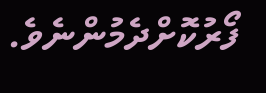ފޯރުކޮށްދެމުންނެވެ.